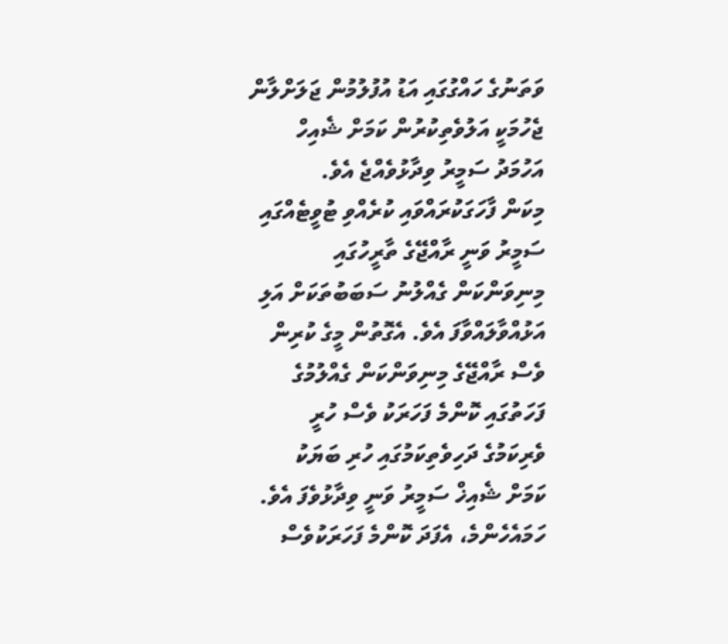ވަތަނުގެ ހައްގުގައި އަޑު އުފުލުމުން ޖަލަށްލާން ޖެހުމަކީ އަލުވެތިކުރުން ކަމަށް ޝެއިހް އަހުމަދު ސަމީރު ވިދާޅުވެއްޖެ އެވެ.
މިކަން ފާހަގަކުރައްވައި ކުރެއްވި ޓުވީޓެއްގައި ސަމީރު ވަނީ ރާއްޖޭގެ ތާރީހުގައި މިނިވަންކަން ގެއްލުނު ސަބަބުތަކަށް އަލި އަޅުއްވާލައްވާފަ އެވެ. އެގޮތުން މީގެ ކުރިން ވެސް ރާއްޖޭގެ މިނިވަންކަން ގެއްލުމުގެ ފަހަތުގައި ކޮންމެ ފަހަރަކު ވެސް ހުރީ ވެރިކަމުގެ ދަހިވެތިކަމުގައި ހުރި ބަޔަކު ކަމަށް ޝެއިޚް ސަމީރު ވަނީ ވިދާޅުވެފަ އެވެ.
ހަމައެހެންމެ، އެފަދަ ކޮންމެ ފަހަރަކުވެސް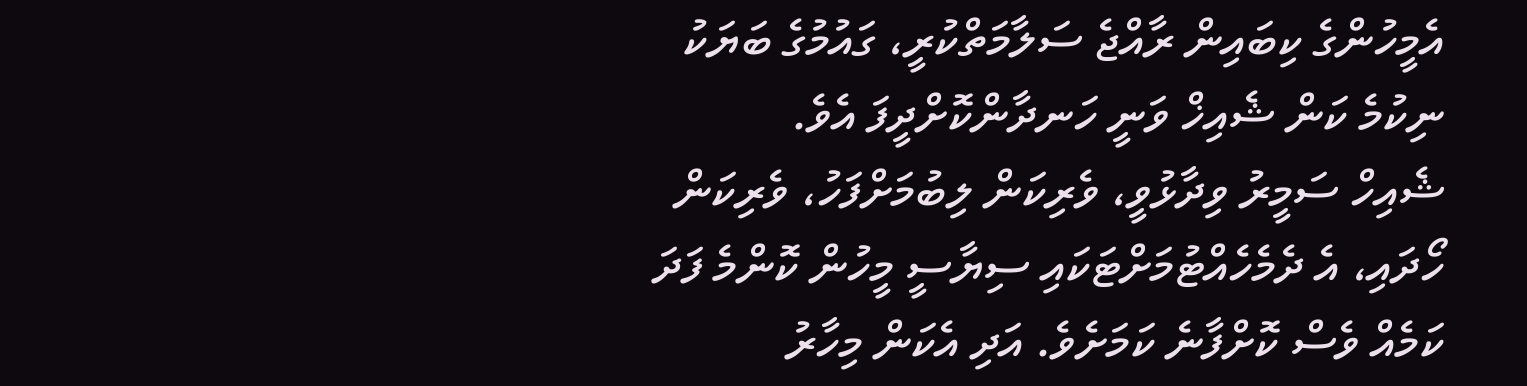އެމީހުންގެ ކިބައިން ރާއްޖެ ސަލާމަތްކުރީ، ގައުމުގެ ބަޔަކު ނިކުމެ ކަން ޝެއިޚް ވަނީ ހަނދާންކޮށްދީފަ އެވެ.
ޝެއިހް ސަމީރު ވިދާޅުވީ، ވެރިކަން ލިބުމަށްފަހު، ވެރިކަން ހޯދައި، އެ ދެމެހެއްޓުމަށްޓަކައި ސިޔާސީ މީހުން ކޮންމެ ފަދަ ކަމެއް ވެސް ކޮށްފާނެ ކަމަށެވެ. އަދި އެކަން މިހާރު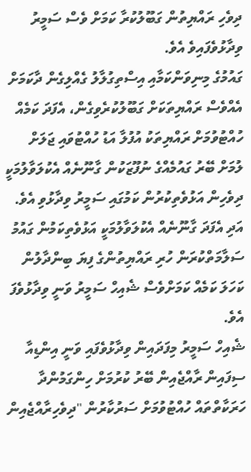ދިވެހި ރައްޔިތުން ގަބޫލުކުރާ ކަމަށް ވެސް ސަމީރު ވިދާޅުވެފައިވެ އެވެ.
ގައުމުގެ މިނިވަންކަމާއި އިސްތިގުލާލު ގެއްލިގެން ދާކަމަށް އެއްވެސް ރައްޔިތަކަށް ގަބޫލުކުރެވިގެން، އެފަދަ ކަމެއް ހުއްޓުވުމަށް ރައްޔިތަކު އުފުލާ އަޑު ހުއްޓުވައި ޖަލަށް ލުމަށް ބޭރު ގައުމެއްގެ ނުފޫޒަކުން ގާނޫނެއް އެކުލަވާލުމަކީ ދިވެހިން އަޅުވެތިކުރުން ކަމުގައި ސަމީރު ވިދާޅުވި އެވެ. އަދި އެފަދަ ގާނޫނެއް އެކުލަވާލުމަކީ އަޅުވެތިކަމުން ގައުމު ސަލާމަތްކުރަން ހުރި ރައްޔިތުންގެ ފިޔަ ބިންދާލުން ކަހަލަ ކަމެއް ކަމަށްވެސް ޝެއިހް ސަމީރު ވަނީ ވިދާޅުވެފަ އެވެ.
ޝެއިހް ސަމީރު މިފަދައިން ވިދާޅުވެފައި ވަނީ އިންޑިއާ ސިފައިން ރާއްޖެއިން ބޭރު ކުރުމަށް ހިންގަމުންދާ ހަރަކާތްތައް ހުއްޓުވުމަށް ސަރުކާރުން "ދިވެހިރާއްޖެއިން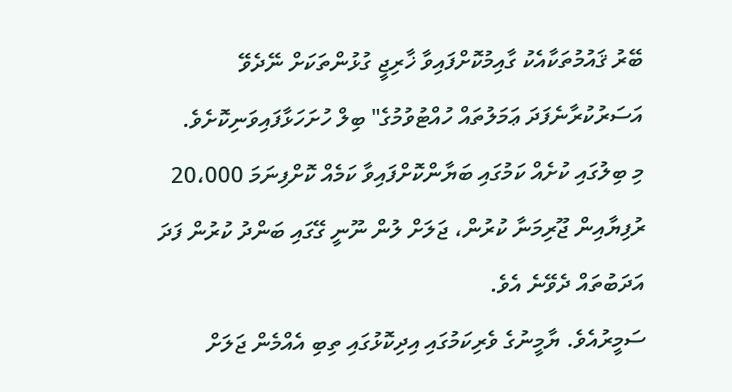ބޭރު ޤައުމުތަކާއެކު ގާއިމުކޮށްފައިވާ ޚާރިޖީ ގުޅުންތަކަށް ނޭދެވޭ އަސަރުކުރާނެފަދަ ޢަމަލުތައް ހުއްޓުވުމުގެ" ބިލް ހުށަހަޅާފައިވަނިކޮށެވެ.
މި ބިލުގައި ކުށެއް ކަމުގައި ބަޔާންކޮށްފައިވާ ކަމެއް ކޮށްފިނަމަ 20،000 ރުފިޔާއިން ޖޫރިމަނާ ކުރުން، ޖަލަށް ލުން ނޫނީ ގޭގައި ބަންދު ކުރުން ފަދަ އަދަބުތައް ދެވޭނެ އެވެ.
ސަމީރުއެވެ. ޔާމީނުގެ ވެރިކަމުގައި އިދިކޮޅުގައި ތިބި އެއްމެން ޖަލަށް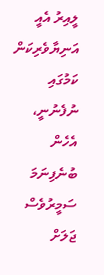ލީއިރު އެއީ އަނިޔާވެރިކަން ކަމުގައި ނުފެނުނީ، އެހެން ބުނެފިނަމަ ސަމީރުވެސް ޖަލަށް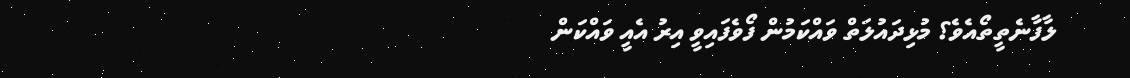ލާފާނެތީތޯއެވެ؟ މުޅިދައުލަތް ވައްކަމުން ފޯވެފައިވީ އިރު އެއީ ވައްކަން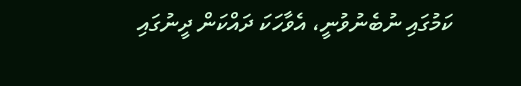ކަމުގައި ނުބެނުވުނީ، އެވާހަކަ ދައްކަން ދީނުގައި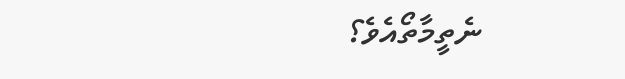ނެތީމާތޯއެވެ؟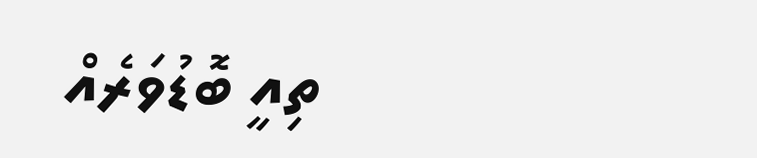ތިއީ ބޮޑުވަރެއް